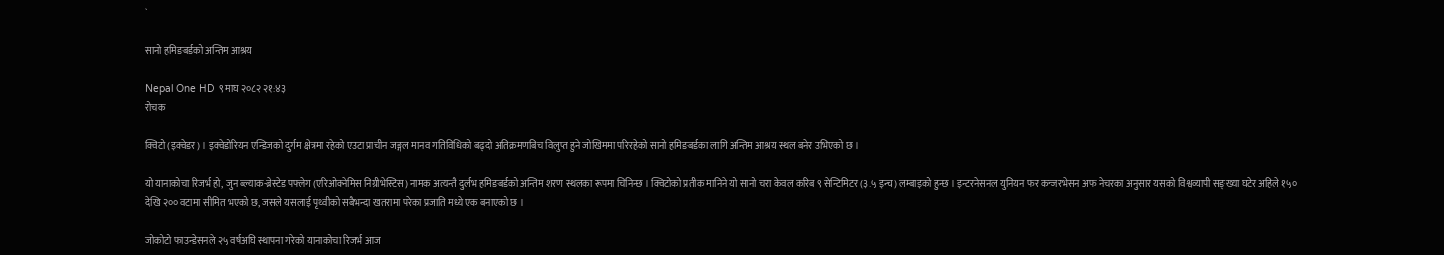`

सानो हमिङबर्डको अन्तिम आश्रय

Nepal One HD ९ माघ २०८२ २१:४३
रोचक

क्विटो (इक्वेडर) । इक्वेडोरियन एन्डिजको दुर्गम क्षेत्रमा रहेको एउटा प्राचीन जङ्गल मानव गतिविधिको बढ्दो अतिक्रमणबिच विलुप्त हुने जोखिममा परिरहेको सानो हमिङबर्डका लागि अन्तिम आश्रय स्थल बनेर उभिएको छ ।

यो यानाकोचा रिजर्भ हो, जुन ब्ल्याक-ब्रेस्टेड पफ्लेग (एरिओक्नेमिस निग्रीभेस्टिस) नामक अत्यन्तै दुर्लभ हमिङबर्डको अन्तिम शरण स्थलका रूपमा चिनिन्छ । क्विटोको प्रतीक मानिने यो सानो चरा केवल करिब ९ सेन्टिमिटर (३.५ इन्च) लम्बाइको हुन्छ । इन्टरनेसनल युनियन फर कन्जरभेसन अफ नेचरका अनुसार यसको विश्वव्यापी सङ्ख्या घटेर अहिले १५० देखि २०० वटामा सीमित भएको छ, जसले यसलाई पृथ्वीको सबैभन्दा खतरामा परेका प्रजाति मध्ये एक बनाएको छ ।

जोकोटो फाउन्डेसनले २५ वर्षअघि स्थापना गरेको यानाकोचा रिजर्भ आज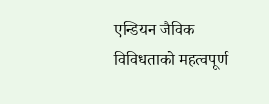एन्डियन जैविक विविधताको महत्वपूर्ण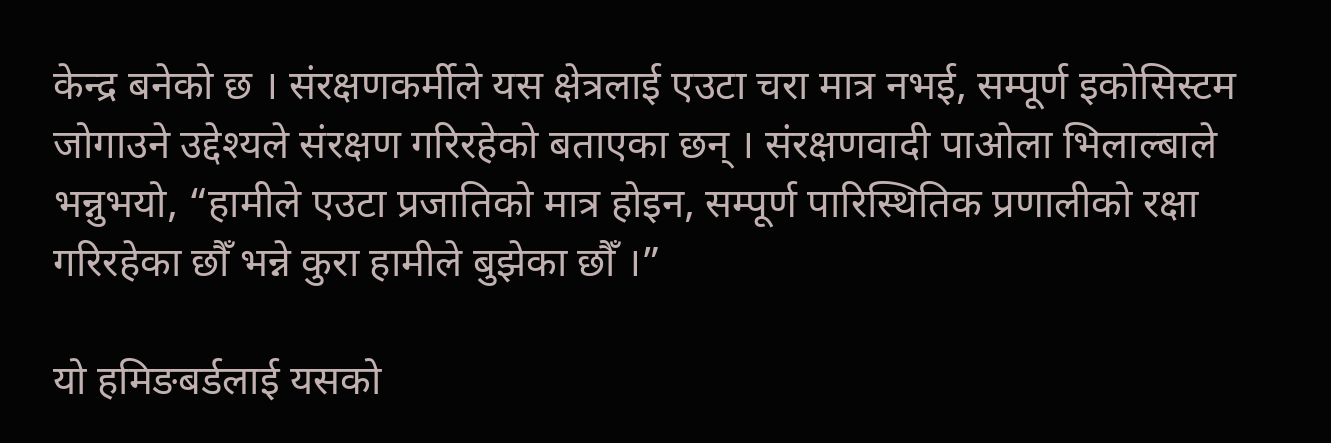केन्द्र बनेको छ । संरक्षणकर्मीले यस क्षेत्रलाई एउटा चरा मात्र नभई, सम्पूर्ण इकोसिस्टम जोगाउने उद्देश्यले संरक्षण गरिरहेको बताएका छन् । संरक्षणवादी पाओला भिलाल्बाले भन्नुभयो, “हामीले एउटा प्रजातिको मात्र होइन, सम्पूर्ण पारिस्थितिक प्रणालीको रक्षा गरिरहेका छौँ भन्ने कुरा हामीले बुझेका छौँ ।”

यो हमिङबर्डलाई यसको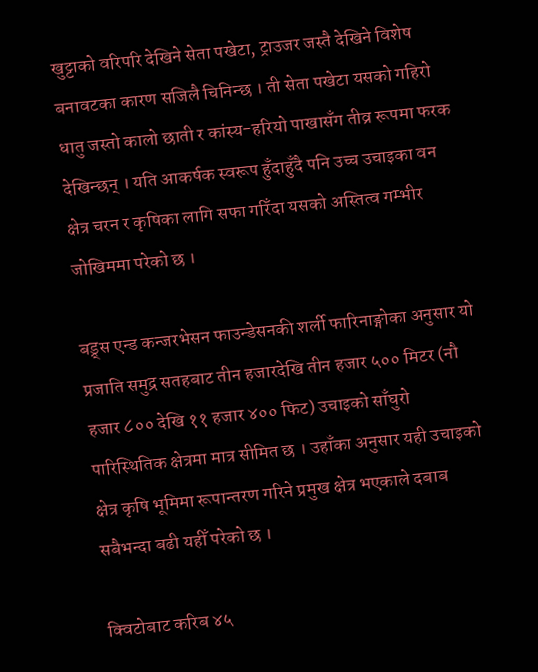खुट्टाको वरिपरि देखिने सेता पखेटा, ट्राउजर जस्तै देखिने विशेष बनावटका कारण सजिलै चिनिन्छ । ती सेता पखेटा यसको गहिरो धातु जस्तो कालो छाती र कांस्य-हरियो पाखासँग तीव्र रूपमा फरक देखिन्छन् । यति आकर्षक स्वरूप हुँदाहुँदै पनि उच्च उचाइका वन क्षेत्र चरन र कृषिका लागि सफा गरिँदा यसको अस्तित्व गम्भीर जोखिममा परेको छ ।

बड्र्स एन्ड कन्जरभेसन फाउन्डेसनकी शर्ली फारिनाङ्गोका अनुसार यो प्रजाति समुद्र सतहबाट तीन हजारदेखि तीन हजार ५०० मिटर (नौ हजार ८०० देखि ११ हजार ४०० फिट) उचाइको साँघुरो पारिस्थितिक क्षेत्रमा मात्र सीमित छ । उहाँका अनुसार यही उचाइको क्षेत्र कृषि भूमिमा रूपान्तरण गरिने प्रमुख क्षेत्र भएकाले दबाब सबैभन्दा बढी यहीँ परेको छ ।

क्विटोबाट करिब ४५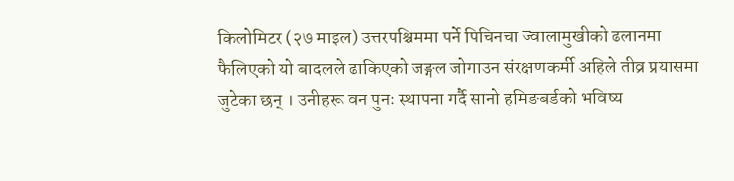किलोमिटर (२७ माइल) उत्तरपश्चिममा पर्ने पिचिनचा ज्वालामुखीको ढलानमा फैलिएको यो बादलले ढाकिएको जङ्गल जोगाउन संरक्षणकर्मी अहिले तीव्र प्रयासमा जुटेका छन् । उनीहरू वन पुनः स्थापना गर्दै सानो हमिङबर्डको भविष्य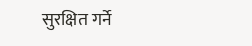सुरक्षित गर्ने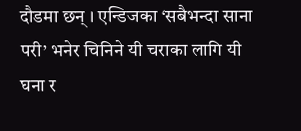दौडमा छन् । एन्डिजका ‘सबैभन्दा साना परी’ भनेर चिनिने यी चराका लागि यी घना र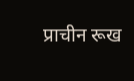प्राचीन रूख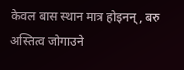केवल बास स्थान मात्र होइनन्, बरु अस्तित्व जोगाउने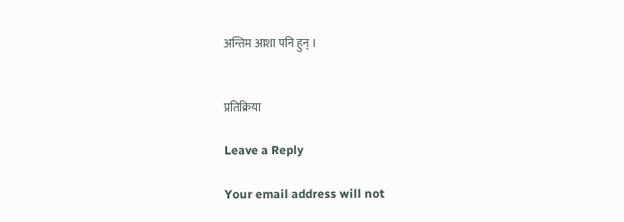अन्तिम आशा पनि हुन् ।


प्रतिक्रिया

Leave a Reply

Your email address will not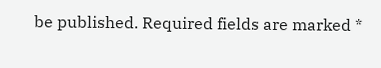be published. Required fields are marked *